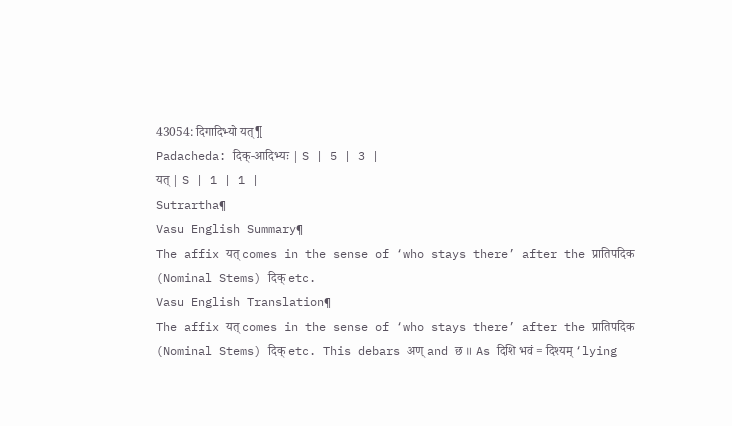43054: दिगादिभ्यो यत्¶
Padacheda: दिक्-आदिभ्यः | S | 5 | 3 |
यत् | S | 1 | 1 |
Sutrartha¶
Vasu English Summary¶
The affix यत् comes in the sense of ‘who stays there’ after the प्रातिपदिक (Nominal Stems) दिक् etc.
Vasu English Translation¶
The affix यत् comes in the sense of ‘who stays there’ after the प्रातिपदिक (Nominal Stems) दिक् etc. This debars अण् and छ ॥ As दिशि भवं = दिश्यम् ‘lying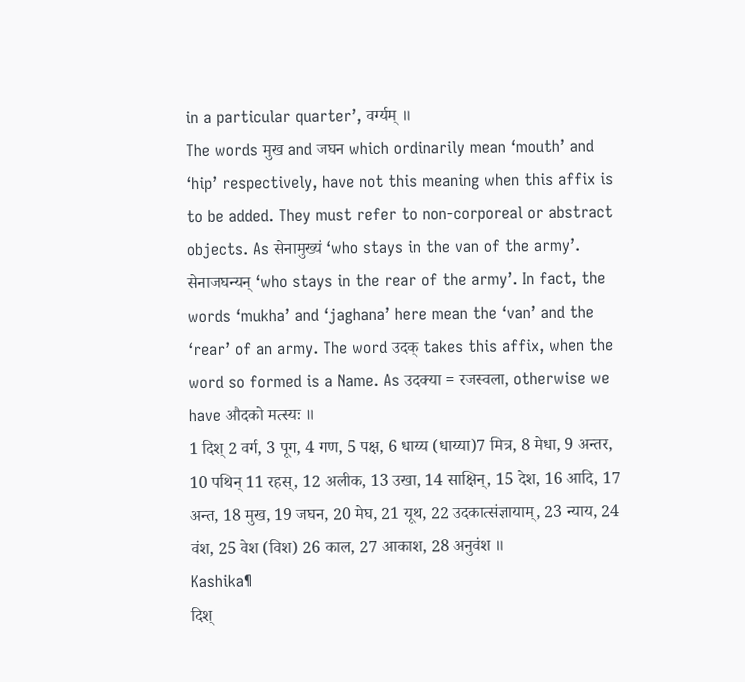in a particular quarter’, वर्ग्यम् ॥
The words मुख and जघन which ordinarily mean ‘mouth’ and ‘hip’ respectively, have not this meaning when this affix is to be added. They must refer to non-corporeal or abstract objects. As सेनामुख्यं ‘who stays in the van of the army’. सेनाजघन्यन् ‘who stays in the rear of the army’. In fact, the words ‘mukha’ and ‘jaghana’ here mean the ‘van’ and the ‘rear’ of an army. The word उदक् takes this affix, when the word so formed is a Name. As उदक्या = रजस्वला, otherwise we have औदको मत्स्यः ॥
1 दिश् 2 वर्ग, 3 पूग, 4 गण, 5 पक्ष, 6 धाय्य (धाय्या)7 मित्र, 8 मेधा, 9 अन्तर, 10 पथिन् 11 रहस्, 12 अलीक, 13 उखा, 14 साक्षिन्, 15 देश, 16 आदि, 17 अन्त, 18 मुख, 19 जघन, 20 मेघ, 21 यूथ, 22 उदकात्संज्ञायाम्, 23 न्याय, 24 वंश, 25 वेश (विश) 26 काल, 27 आकाश, 28 अनुवंश ॥
Kashika¶
दिश्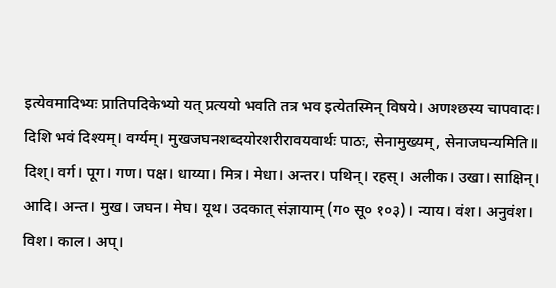इत्येवमादिभ्यः प्रातिपदिकेभ्यो यत् प्रत्ययो भवति तत्र भव इत्येतस्मिन् विषये। अणश्छस्य चापवादः। दिशि भवं दिश्यम्। वर्ग्यम्। मुखजघनशब्दयोरशरीरावयवार्थः पाठः, सेनामुख्यम्, सेनाजघन्यमिति॥ दिश्। वर्ग। पूग। गण। पक्ष। धाय्या। मित्र। मेधा। अन्तर। पथिन्। रहस्। अलीक। उखा। साक्षिन्। आदि। अन्त। मुख। जघन। मेघ। यूथ। उदकात् संज्ञायाम् (ग० सू० १०३)। न्याय। वंश। अनुवंश। विश। काल। अप्।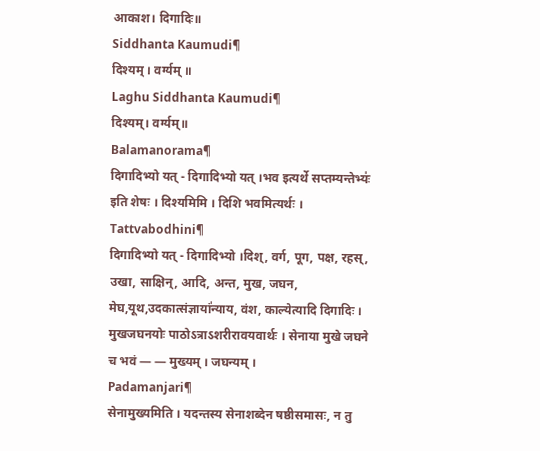आकाश। दिगादिः॥
Siddhanta Kaumudi¶
दिश्यम् । वर्ग्यम् ॥
Laghu Siddhanta Kaumudi¶
दिश्यम्। वर्ग्यम्॥
Balamanorama¶
दिगादिभ्यो यत् - दिगादिभ्यो यत् ।भव इत्यर्थे सप्तम्यन्तेभ्यः॑ इति शेषः । दिश्यमिमि । दिशि भवमित्यर्थः ।
Tattvabodhini¶
दिगादिभ्यो यत् - दिगादिभ्यो ।दिश्, वर्ग, पूग, पक्ष, रहस्, उखा, साक्षिन्, आदि, अन्त, मुख, जघन, मेघ,यूथ,उदकात्संज्ञायां॑न्याय, वंश, काल्येत्यादि दिगादिः । मुखजघनयोः पाठोऽत्राऽशरीरावयवार्थः । सेनाया मुखे जघने च भवं — — मुख्यम् । जघन्यम् ।
Padamanjari¶
सेनामुख्यमिति । यदन्तस्य सेनाशब्देन षष्ठीसमासः, न तु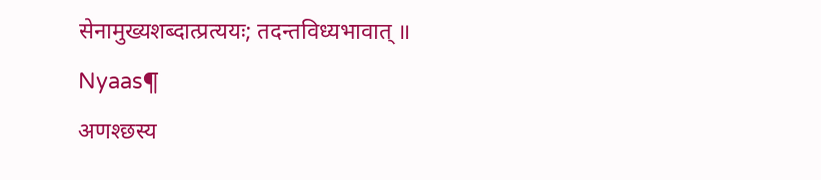सेनामुख्यशब्दात्प्रत्ययः; तदन्तविध्यभावात् ॥
Nyaas¶
अणश्छस्य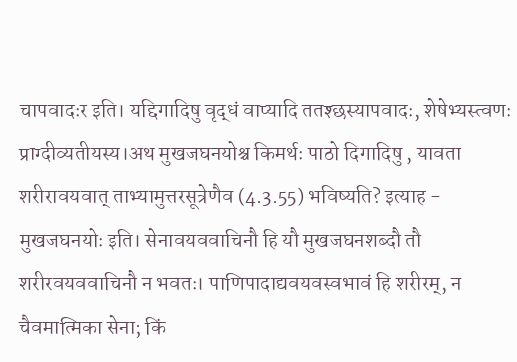चापवादःर इति। यद्दिगादिषु वृद्धं वाप्यादि ततश्छस्यापवादः, शेषेभ्यस्त्वणः प्राग्दीव्यतीयस्य।अथ मुखजघनयोश्च किमर्थः पाठो दिगादिषु , यावता शरीरावयवात् ताभ्यामुत्तरसूत्रेणैव (4.3.55) भविष्यति? इत्याह - मुखजघनयोः इति। सेनावयववाचिनौ हि यौ मुखजघनशब्दौ तौ शरीरवयववाचिनौ न भवतः। पाणिपादाद्यवयवस्वभावं हि शरीरम्, न चैवमात्मिका सेना; किं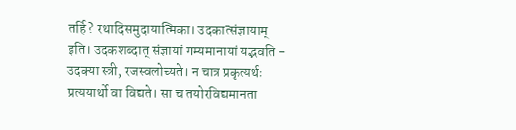तर्हि? रथादिसमुदायात्मिका। उदकात्संज्ञायाम् इति। उदकशब्दात् संज्ञायां गम्यमानायां यद्भवति - उदक्या स्त्री, रजस्वलोच्यते। न चात्र प्रकृत्यर्थः प्रत्ययार्थो वा विद्यते। सा च तयोरविद्यमानता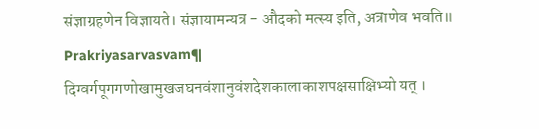संज्ञाग्रहणेन विज्ञायते। संज्ञायामन्यत्र - औदको मत्स्य इति, अत्राणेव भवति॥
Prakriyasarvasvam¶
दिग्वर्गपूगगणोखामुखजघनवंशानुवंशदेशकालाकाशपक्षसाक्षिभ्यो यत् ।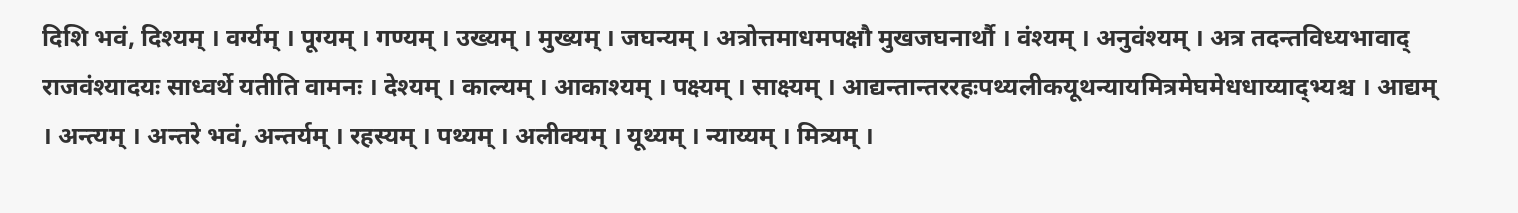दिशि भवं, दिश्यम् । वर्ग्यम् । पूग्यम् । गण्यम् । उख्यम् । मुख्यम् । जघन्यम् । अत्रोत्तमाधमपक्षौ मुखजघनार्थौ । वंश्यम् । अनुवंश्यम् । अत्र तदन्तविध्यभावाद् राजवंश्यादयः साध्वर्थे यतीति वामनः । देश्यम् । काल्यम् । आकाश्यम् । पक्ष्यम् । साक्ष्यम् । आद्यन्तान्तररहःपथ्यलीकयूथन्यायमित्रमेघमेधधाय्याद्भ्यश्च । आद्यम् । अन्त्यम् । अन्तरे भवं, अन्तर्यम् । रहस्यम् । पथ्यम् । अलीक्यम् । यूथ्यम् । न्याय्यम् । मित्र्यम् ।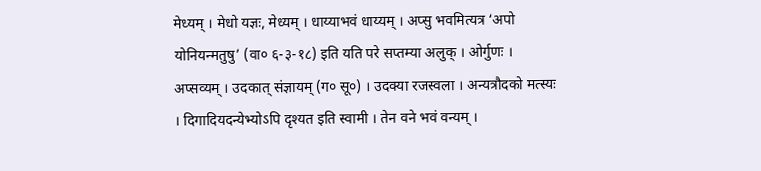मेध्यम् । मेधो यज्ञः, मेध्यम् । धाय्याभवं धाय्यम् । अप्सु भवमित्यत्र ‘अपो योनियन्मतुषु’ (वा० ६-३-१८) इति यति परे सप्तम्या अलुक् । ओर्गुणः । अप्सव्यम् । उदकात् संज्ञायम् (ग० सू०) । उदक्या रजस्वला । अन्यत्रौदको मत्स्यः । दिगादियदन्येभ्योऽपि दृश्यत इति स्वामी । तेन वने भवं वन्यम् ।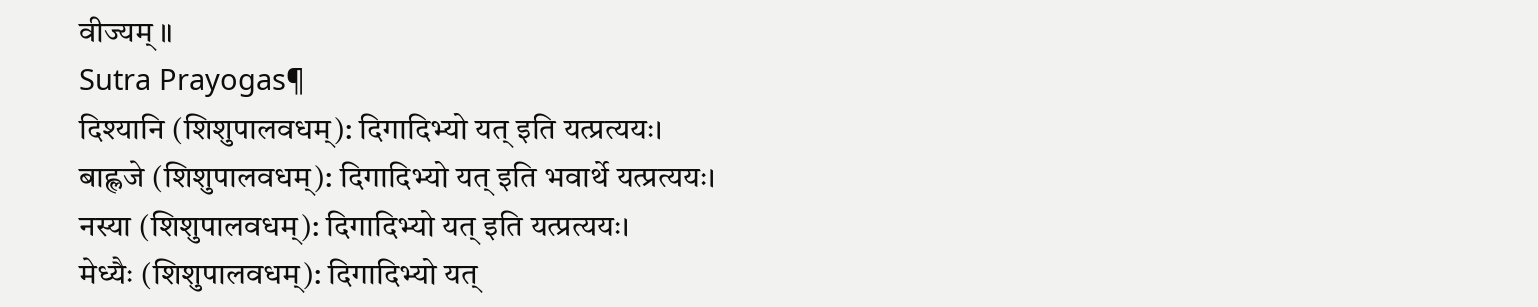वीज्यम् ॥
Sutra Prayogas¶
दिश्यानि (शिशुपालवधम्): दिगादिभ्यो यत् इति यत्प्रत्ययः।
बाह्लजे (शिशुपालवधम्): दिगादिभ्यो यत् इति भवार्थे यत्प्रत्ययः।
नस्या (शिशुपालवधम्): दिगादिभ्यो यत् इति यत्प्रत्ययः।
मेध्यैः (शिशुपालवधम्): दिगादिभ्यो यत्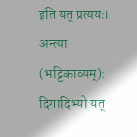इति यत् प्रत्ययः।
अन्त्या (भट्टिकाव्यम्): दिगादिभ्यो यत्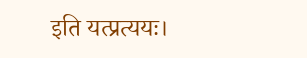इति यत्प्रत्ययः।